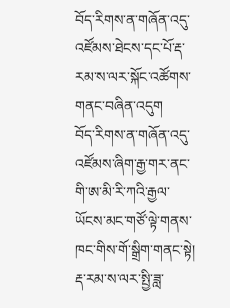བོད་རིགས་ན་གཞོན་འདུ་འཛོམས་ཐེངས་དང་པོ་རྡ་རམ་ས་ལར་སྐོང་འཚོགས་གནང་བཞིན་འདུག
བོད་རིགས་ན་གཞོན་འདུ་འཛོམས་ཞིག་རྒྱ་གར་ནང་གི་ཨ་མི་རི་ཀའི་རྒྱལ་ཡོངས་མང་གཙོ་ལྟེ་གནས་ཁང་གིས་གོ་སྒྲིག་གནང་སྟེ། རྡ་རམ་ས་ལར་སྤྱི་ཟླ་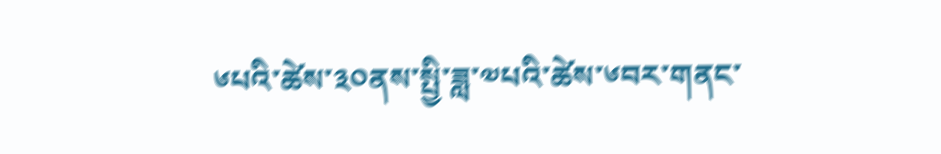༦པའི་ཚེས་༣༠ནས་སྤྱི་ཟླ་༧པའི་ཚེས་༦བར་གནང་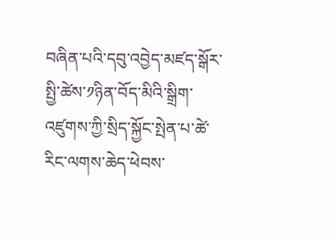བཞིན་པའི་དབུ་འབྱེད་མཛད་སྒོར་སྤྱི་ཚེས་༡ཉིན་བོད་མིའི་སྒྲིག་འཛུགས་ཀྱི་སྲིད་སྐྱོང་སྤེན་པ་ཚེ་རིང་ལགས་ཆེད་ཕེབས་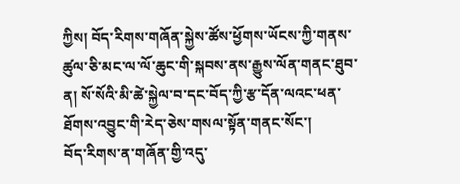ཀྱིས། བོད་རིགས་གཞོན་སྐྱེས་ཚོས་ཕྱོགས་ཡོངས་ཀྱི་གནས་ཚུལ་ཅི་མང་ལ་ལོ་ཆུང་གི་སྐབས་ནས་རྒྱུས་ལོན་གནང་ཐུབ་ན། སོ་སོའི་མི་ཚེ་སྐྱེལ་བ་དང་བོད་ཀྱི་རྩ་དོན་ལའང་ཕན་ཐོགས་འབྱུང་གི་རེད་ཅེས་གསལ་སྟོན་གནང་སོང་།
བོད་རིགས་ན་གཞོན་གྱི་འདུ་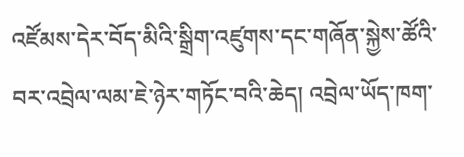འཛོམས་དེར་བོད་མིའི་སྒྲིག་འཛུགས་དང་གཞོན་སྐྱེས་ཚོའི་བར་འབྲེལ་ལམ་ཇེ་ཉེར་གཏོང་བའི་ཆེད། འབྲེལ་ཡོད་ཁག་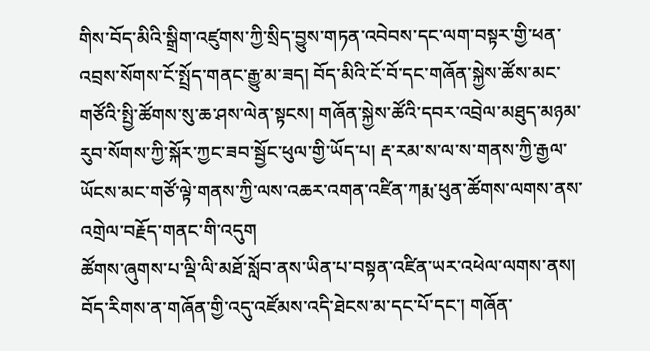གིས་བོད་མིའི་སྒྲིག་འཛུགས་ཀྱི་སྲིད་བྱུས་གཏན་འབེབས་དང་ལག་བསྟར་གྱི་ཕན་འབྲས་སོགས་ངོ་སྤྲོད་གནང་རྒྱུ་མ་ཟད། བོད་མིའི་ངོ་བོ་དང་གཞོན་སྐྱེས་ཚོས་མང་གཙོའི་སྤྱི་ཚོགས་སུ་ཆ་ཤས་ལེན་སྟངས། གཞོན་སྐྱེས་ཚོའི་དབར་འབྲེལ་མཐུད་མཉམ་རུབ་སོགས་ཀྱི་སྐོར་ཀྱང་ཟབ་སྦྱོང་ཕུལ་གྱི་ཡོད་པ། རྡ་རམ་ས་ལ་ས་གནས་ཀྱི་རྒྱལ་ཡོངས་མང་གཙོ་ལྟེ་གནས་ཀྱི་ལས་འཆར་འགན་འཛིན་ཀརྨ་ཕུན་ཚོགས་ལགས་ནས་འགྲེལ་བརྗོད་གནང་གི་འདུག
ཚོགས་ཞུགས་པ་ལྡི་ལི་མཐོ་སློབ་ནས་ཡིན་པ་བསྟན་འཛིན་ཡར་འཕེལ་ལགས་ནས། བོད་རིགས་ན་གཞོན་གྱི་འདུ་འཛོམས་འདི་ཐེངས་མ་དང་པོ་དང་། གཞོན་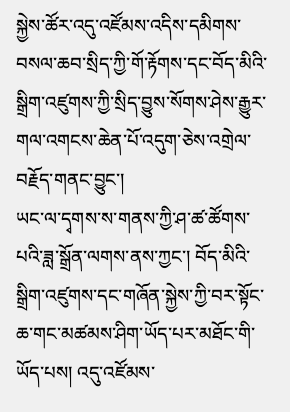སྐྱེས་ཚོར་འདུ་འཛོམས་འདིས་དམིགས་བསལ་ཆབ་སྲིད་ཀྱི་གོ་རྟོགས་དང་བོད་མིའི་སྒྲིག་འཛུགས་ཀྱི་སྲིད་བྱུས་སོགས་ཤེས་རྒྱུར་གལ་འགངས་ཆེན་པོ་འདུག་ཅེས་འགྲེལ་བརྗོད་གནང་བྱུང་།
ཡང་ལ་དྭགས་ས་གནས་ཀྱི་ཤ་ཚ་ཚོགས་པའི་ཟླ་སྒྲོན་ལགས་ནས་ཀྱང་། བོད་མིའི་སྒྲིག་འཛུགས་དང་གཞོན་སྐྱེས་ཀྱི་བར་སྟོང་ཆ་གང་མཚམས་ཤིག་ཡོད་པར་མཐོང་གི་ཡོད་པས། འདུ་འཛོམས་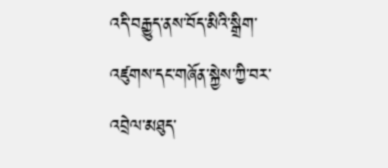འདི་བརྒྱུད་ནས་བོད་མིའི་སྒྲིག་འཛུགས་དང་གཞོན་སྐྱེས་ཀྱི་བར་འབྲེལ་མཐུད་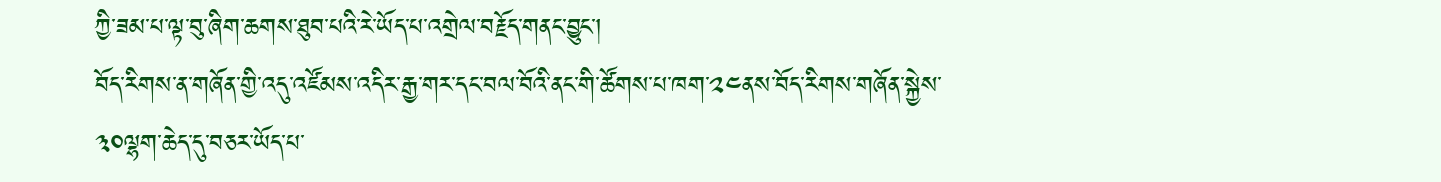ཀྱི་ཟམ་པ་ལྟ་བུ་ཞིག་ཆགས་ཐུབ་པའི་རེ་ཡོད་པ་འགྲེལ་བརྗོད་གནང་བྱུང་།
བོད་རིགས་ན་གཞོན་གྱི་འདུ་འཛོམས་འདིར་རྒྱ་གར་དང་བལ་བོའི་ནང་གི་ཚོགས་པ་ཁག་༢༤ནས་བོད་རིགས་གཞོན་སྐྱེས་༣༠ལྷག་ཆེད་དུ་བཅར་ཡོད་པ་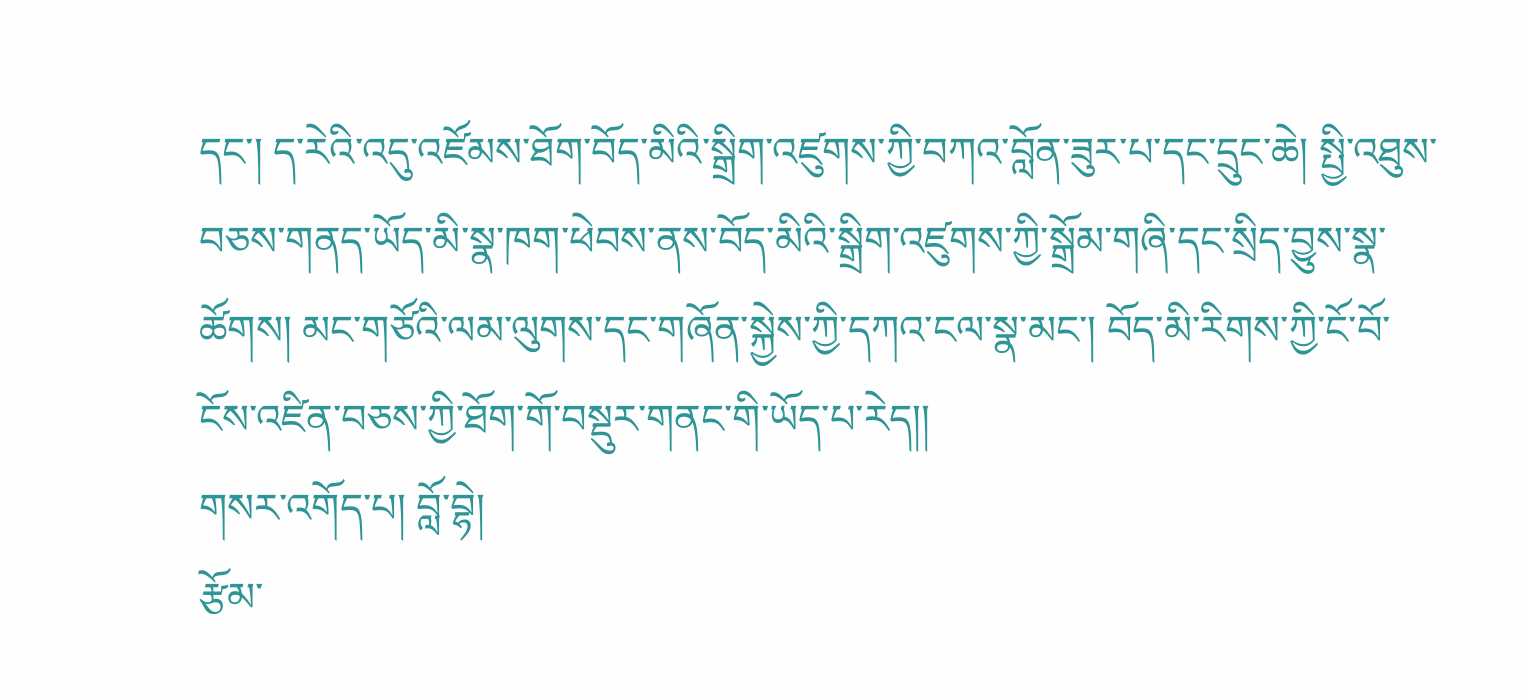དང་། ད་རེའི་འདུ་འཛོམས་ཐོག་བོད་མིའི་སྒྲིག་འཛུགས་ཀྱི་བཀའ་བློན་ཟུར་པ་དང་དྲུང་ཆེ། སྤྱི་འཐུས་བཅས་གནད་ཡོད་མི་སྣ་ཁག་ཕེབས་ནས་བོད་མིའི་སྒྲིག་འཛུགས་ཀྱི་སྒྲོམ་གཞི་དང་སྲིད་བྱུས་སྣ་ཚོགས། མང་གཙོའི་ལམ་ལུགས་དང་གཞོན་སྐྱེས་ཀྱི་དཀའ་ངལ་སྣ་མང་། བོད་མི་རིགས་ཀྱི་ངོ་བོ་ངོས་འཛིན་བཅས་ཀྱི་ཐོག་གོ་བསྡུར་གནང་གི་ཡོད་པ་རེད།།
གསར་འགོད་པ། བློ་བྷེ།
རྩོམ་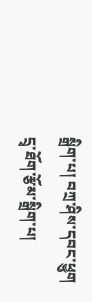སྒྲིག་པ། བཀྲ་ཤིས་དབང་ཕྱུག
དྲྭ་ཐོག་རྩོམ་སྒྲིག་པ།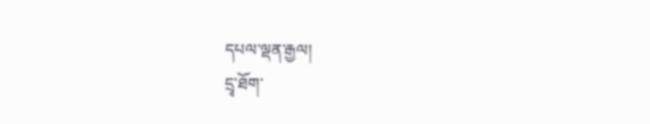དཔལ་ལྡན་རྒྱལ།
དྲྭ་ཐོག་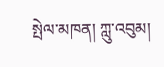སྤེལ་མཁན། ཀླུ་འབུམ།